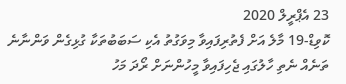23 އެޕްރީލް 2020
ކޮވިޑް-19 މާލެ އަށް ފެތުރިފައިވާ މިވަގުތު އެކި ސަބަބުތަކާ ގުޅިގެން ވަންނާނެ ތަނެއް ނެތި ހާލުގައި ޖެހިފައިވާ މީހުންނަށް ރޯދަ މަހު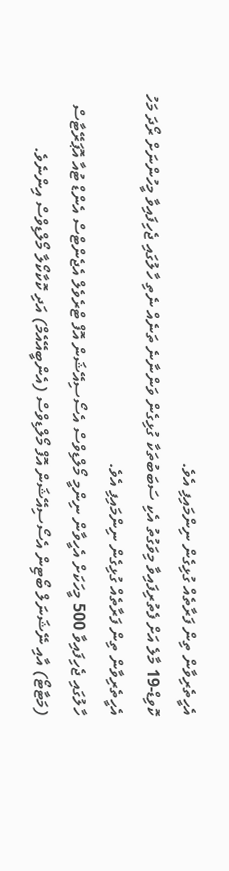އެހީތެރިވާން ތިން ފަރާތެއް ގުޅިގެން ނިންމައިފި އެވެ.
ކޮވިޑް-19 މާލެ އަށް ފެތުރިފައިވާ މިވަގުތު އެކި ސަބަބުތަކާ ގުޅިގެން ވަންނާނެ ތަނެއް ނެތި ހާލުގައި ޖެހިފައިވާ މީހުންނަށް ރޯދަ މަހު އެހީތެރިވާން ތިން ފަރާތެއް ގުޅިގެން ނިންމައިފި އެވެ.
ހާލުގައި ޖެހިފައިވާ 500 މީހަކަށް އެހީވާން ނިންމީ މޯލްޑިވްސް އެސޯސިއޭޝަން އޮފް ޓްރެވެލް އެޖެންޓްސް އެންޑް ޓުއާ އޮޕަރޭޓާސް (މަޓާޓޯ) އާއި ނޭޝަނަލް ބޯޓިން އެސޯސިއޭޝަން އޮފް މޯލްޑިވްސް (އެންބީއޭއެމް) އަދި ކޮކާކޯލާ މޯލްޑިވްސް އިންނެވެ.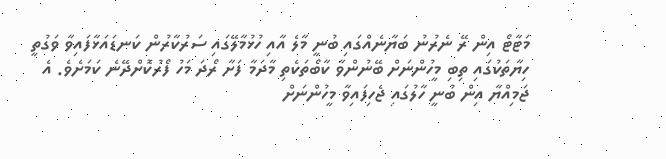މަޓާޓޯ އިން ރޭ ނެރުނު ބަޔާނެއްގައި ބުނީ މާލެ އާއި ހުޅުމާލޭގައި ސަރުކާރުން ކަނޑައަޅާފައިވާ ވަގުތީ ހިޔާތަކުގައި ތިބި މީހުންނަށް ބޭނުންވާ ކާބޯތަކެތި މާދަމާ ފަށާ ރޯދަ މަހު ފޯރުކޮށްދޭނެ ކަމަށެވެ. އެ ޖަމިއްޔާ އިން ބުނީ ހާލުގައި ޖެހިފައިވާ މީހުންނަށް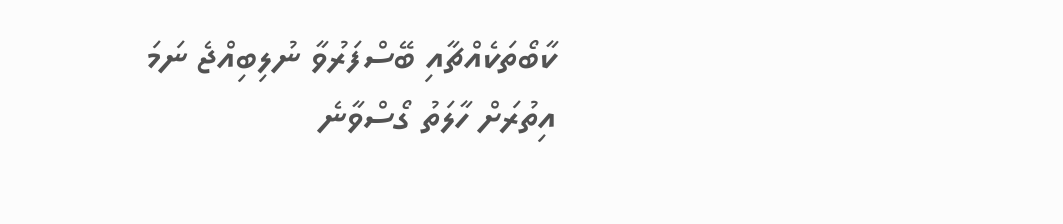ކާބޯތަކެއްޗާއި ބޭސްފަރުވާ ނުލިބިއްޖެ ނަމަ އިތުރަށް ހާލަތު ގޯސްވާނެ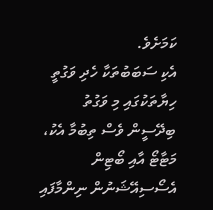ކަމަށެވެ.
އެކި ސަބަބުތަކާ ހެދި ވަގުތީ ހިޔާތަކުގައި މި ވަގުތު ބިދޭސީން ވެސް ތިބުމާ އެކު، މަޓާޓޯ އާއި ބޯޓިން އެސޯސިއޭޝަނުން ނިންމާފައި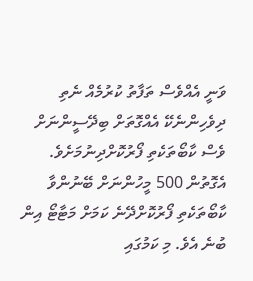ވަނީ އެއްވެސް ތަފާތު ކުރުމެއް ނެތި ދިވެހިންނެކޭ އެއްގޮތަށް ބިދޭސީންނަށް ވެސް ކާބޯތަކެތި ފޯރުކޮށްދިނުމަށެވެ. އެގޮތުން 500 މީހުންނަށް ބޭނުންވާ ކާބޯތަކެތި ފޯރުކޮށްދޭނެ ކަމަށް މަޓާޓޯ އިން ބުނެ އެވެ. މި ކަމުގައި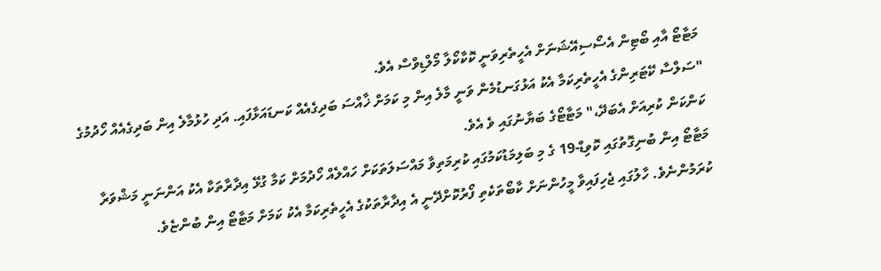މަޓާޓޯ އާއި ބޯޓިން އެސޯސިއޭޝަނަށް އެހީތެރިވަނީ ކޮކާކޯލާ މޯލްޑިވްސް އެވެ.
"ސަލްސާ ކޭޓަރިންގެ އެހީތެރިކަމާ އެކު އަޅުގަނޑުމެން ވަނީ މާލެ އިން މި ކަމަށް ޚާއްސަ ބަދިގެއެއް ކަނޑައަޅާފައި. އަދި ހުޅުމާލެ އިން ބަދިގެއެއް ހޯދުމުގެ ކަންކަން ކުރިއަށް އެބަދޭ،" މަޓާޓޯގެ ބަޔާނުގައި ވެ އެވެ.
މަޓާޓޯ އިން ބުނިގޮތުގައި ކޮވިޑް-19 ގެ މި ބަލިމަޑުކަމުގައި ކުރިމަތިވާ މައްސަލަތަކަށް ހައްލެއް ހޯދުމަށް ކަމާ ގުޅޭ އިދާރާތަކާ އެކު އަންނަނީ މަޝްވަރާ ކުރަމުންނެވެ. ހާލުގައި ޖެހިފައިވާ މީހުންނަށް ކާބޯތަކެތި ފޯރުކޮށްދޭނީ އެ އިދާރާތަކުގެ އެހީތެރިކަމާ އެކު ކަމަށް މަޓާޓޯ އިން ބުންޏެވެ.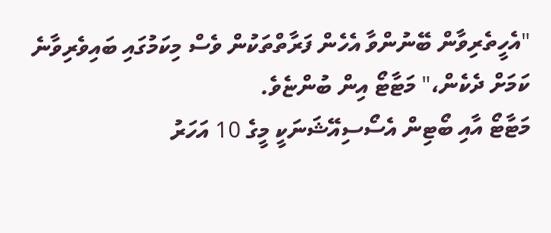"އެހީތެރިވާން ބޭނުންވާ އެހެން ފަރާތްތަކުން ވެސް މިކަމުގައި ބައިވެރިވާނެ ކަމަށް ދެކެން،" މަޓާޓޯ އިން ބުންޏެވެ.
މަޓާޓޯ އާއި ބޯޓިން އެސޯސިއޭޝަނަކީ މީގެ 10 އަހަރު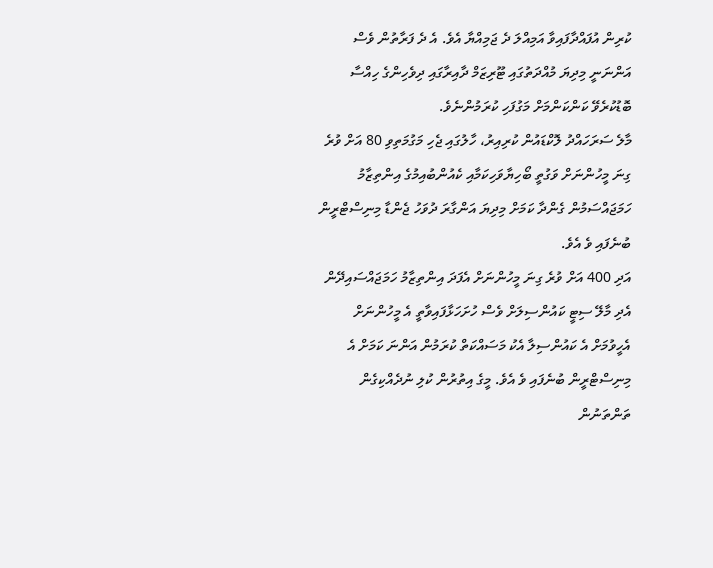ކުރިން އުފައްދާފައިވާ އަމިއްލަ ދެ ޖަމިއްޔާ އެވެ. އެ ދެ ފަރާތުން ވެސް އަންނަނީ މިދިޔަ މުއްދަތުގައި ޓޫރިޒަމް ދާއިރާގައި ދިވެހިންގެ ހިއްސާ ބޮޑުކުރެވޭ ކަންކަންމަށް މަގުފަހި ކުރަމުންނެވެ.
މާލެ ސަރަހައްދު ލޮކްޑައުން ކުރިއިރު، ހާލުގައި ޖެހި މަގުމަތިވި 80 އަށް ވުރެ ގިނަ މީހުންނަށް ވަގުތީ ބޯހިޔާވަހިކަމާއި ކެއުންބުއިމުގެ އިންތިޒާމު ހަމަޖައްސަމުން ގެންދާ ކަމަށް މިދިޔަ އަންގާރަ ދުވަހު ޖެންޑާ މިނިސްޓްރީން ބުނެފައި ވެ އެވެ.
އަދި 400 އަށް ވުރެ ގިނަ މީހުންނަށް އެފަދަ އިންތިޒާމު ހަމަޖައްސައިދޭން އެދި މާލޭ ސިޓީ ކައުންސިލަށް ވެސް ހުށަހަޅާފައިވާތީ އެ މީހުންނަށް އެހީވުމަށް އެ ކައުންސިލާ އެކު މަސައްކަތް ކުރަމުން އަންނަ ކަމަށް އެ މިނިސްޓްރީން ބުނެފައި ވެ އެވެ. މީގެ އިތުރުން ކުލި ނުދެއްކިގެން ތަންތަނުން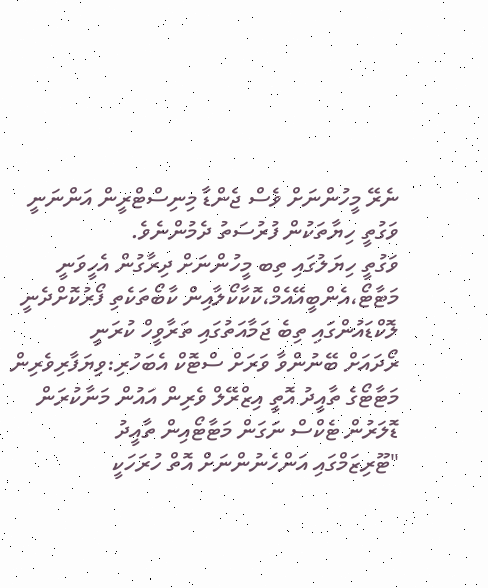ނެރޭ މީހުންނަށް ވެސް ޖެންޑާ މިނިސްޓްރީން އަންނަނީ ވަގުތީ ހިޔާތަކުން ފުރުސަތު ދެމުންނެވެ.
ވަގުތީ ހިޔަލުގައި ތިބ މީހުންނަށް ދިރާގުން އެހީވަނީ
މަޓާޓޯ،އެންބީއޭއެމް،ކޮކާކޯލާއިން ކާބޯތަކެތި ފޯރުކޮށްދެނީ
ލޮކްޑައުންގައި ތިބެ ޖަމާއަތުގައި ތަރާވީހް ކުރަނީ
ރޯދައަށް ބޭނުންވާ ވަރަށް ސްޓޮކް އެބަހުރި:ވިޔަފާރިވެރިން
މަޓާޓޯގެ ތާއީދު އޮތީ އިޒްރޭލް ވެރިން އައުން މަނާކުރަން
ޑޮލަރުން ޓެކްސް ނަގަން މަޓާޓޯއިން ތާއީދު
"ޓޫރިޒަމްގައި އަންހެނުންނަށް އޮތް ހުރަހަކީ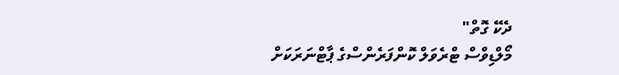ދެކޭ ގޮތް"
މޯލްޑިވްސް ޓްރެވަލް ކޮންފަރެންސްގެ ޕާޓްނަރަކަށް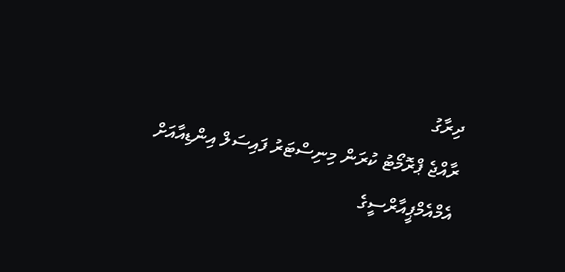ދިރާގު
ރާއްޖެ ޕްރޮމޯޓު ކުރަން މިނިސްޓަރު ފައިސަލް އިންޑިއާއަށް
އެމްއެމްޕީއާރްސީގެ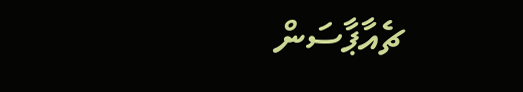ޗެއާޕާސަން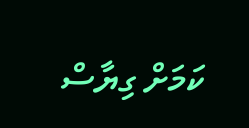ކަމަށް ގިޔާސް